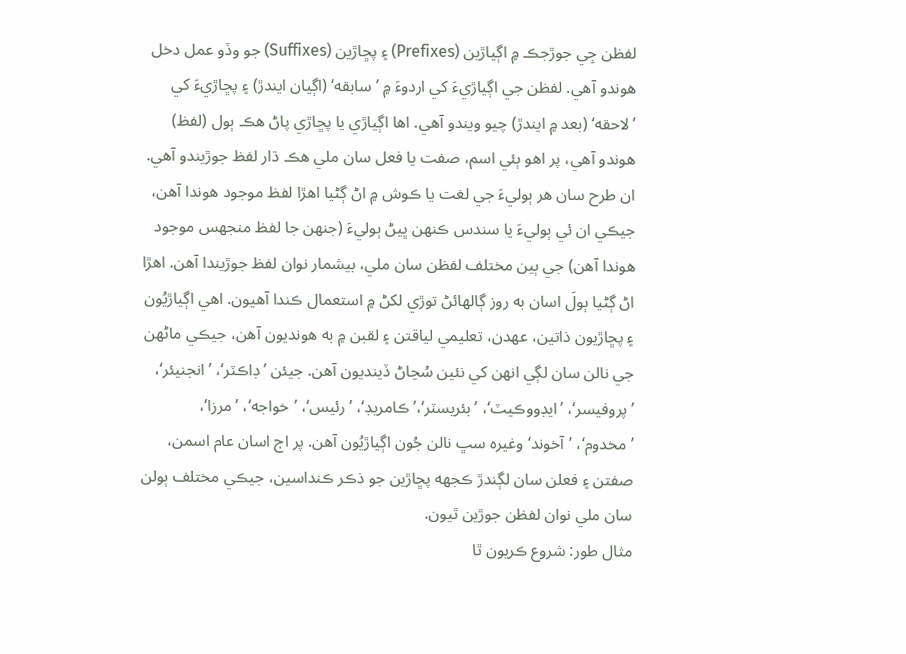لفظن جِي جوڙجڪ ۾ اڳياڙين (Prefixes) ۽ پڇاڙين (Suffixes) جو وڏو عمل دخل هوندو آهي. لفظن جي اڳياڙيءَ کي اردوءَ ۾ ’سابقه‘ (اڳيان ايندڙ) ۽ پڇاڙيءَ کي ’لاحقه‘ (بعد ۾ ايندڙ) چيو ويندو آهي. اها اڳياڙي يا پڇاڙي پاڻ هڪ ٻول (لفظ) هوندو آهي، پر اهو ٻئي اسم، صفت يا فعل سان ملي هڪ ڌار لفظ جوڙيندو آهي. ان طرح سان هر ٻوليءَ جي لغت يا ڪوش ۾ اڻ ڳڻيا اھڙا لفظ موجود هوندا آهن، جيڪي ان ئي ٻوليءَ يا سندس ڪنھن ڀيڻ ٻوليءَ (جنھن جا لفظ منجهس موجود هوندا آهن) جي ٻين مختلف لفظن سان ملي، بيشمار نوان لفظ جوڙيندا آهن. اهڙا اڻ ڳڻيا ٻولَ اسان به روز ڳالهائڻ توڙي لکڻ ۾ استعمال ڪندا آهيون. اھي اڳياڙيُون ۽ پڇاڙيون ذاتين، عھدن، تعليمي لياقتن ۽ لقبن ۾ به هونديون آهن، جيڪي ماڻهن جي نالن سان لڳي انھن کي نئين سُڃاڻ ڏينديون آهن. جيئن ’ڊاڪٽر‘، ’انجنيئر‘، ’پروفيسر‘، ’ايڊووڪيٽ‘، ’بئريسٽر‘،’ڪامريڊ‘، ’رئيس‘، ’خواجه‘، ’مرزا‘، ’مخدوم‘، ’آخوند‘ وغيره سڀ نالن جُون اڳياڙيُون آهن. پر اڄ اسان عام اسمن، صفتن ۽ فعلن سان لڳندڙ ڪجهه پڇاڙين جو ذڪر ڪنداسين، جيڪي مختلف ٻولن سان ملي نوان لفظن جوڙين ٿيون.
مثال طور: شروع ڪريون ٿا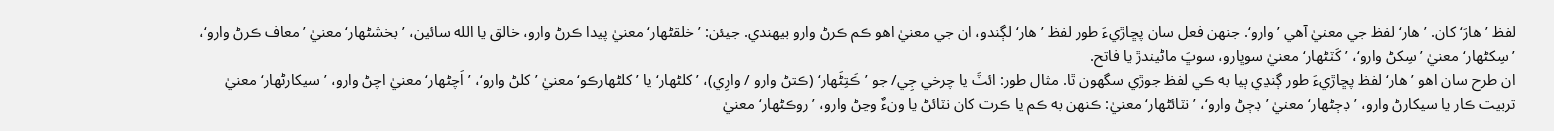لفظ ’هارَ‘ کان. ’هار‘ لفظ جي معنيٰ آهي ’وارو‘. جنھن فعل سان پڇاڙيءَ طور لفظ ’هار‘ لڳندو، ان جي معنيٰ اهو ڪم ڪرڻ وارو بيھندي. جيئن: ’خلقڻھار‘ معنيٰ پيدا ڪرڻ وارو، خالق يا الله سائين، ’بخشڻھار‘ معنيٰ ’معاف ڪرڻ وارو‘، ’سِکڻھار‘ معنيٰ ’سِکڻ وارو‘، ’کَٽڻھار‘ معنيٰ سوڀارو، سوڀَ ماڻيندڙ يا فاتح.
ان طرح سان اهو ’هار‘ لفظ پڇاڙيءَ طور ڳنڍي ٻيا به ڪي لفظ جوڙي سگهون ٿا. مثال طور: ائٽَ يا چرخي جِي/ جو ’ڪَتِڻَھار‘ (ڪتڻ وارو / وارِي)، ’کلڻھار‘ يا ’کلڻھارڪو‘ معنيٰ ’کلڻ وارو‘، ’اَچڻھار‘ معنيٰ اچڻ وارو، ’سيکارڻھار‘ معنيٰ تربيت ڪار يا سيکارڻ وارو، ’ڊڄڻھار‘ معنيٰ ’ڊڄڻ وارو‘، ’نٽائڻھار‘ معنيٰ: ڪنھن به ڪم يا ڪرت کان نٽائڻ يا ونءٌ وڃڻ وارو، ’روڪڻھار‘ معنيٰ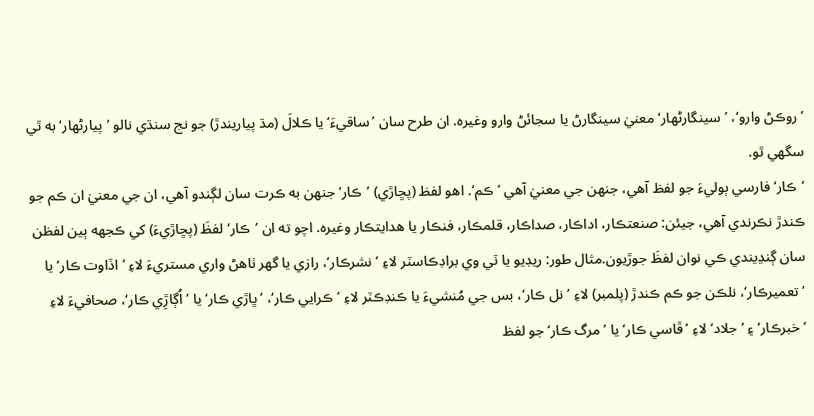’روڪڻ وارو‘، ’سينگارڻھار‘ معنيٰ سينگارڻ يا سجائڻ وارو وغيره. ان طرح سان ’ساقيءَ‘ يا ڪلالَ (مڌ پياريندڙ) جو نج سنڌي نالو ’پيارڻھار‘ به ٿي سگهي ٿو.
’ڪار‘ فارسي ٻوليءَ جو لفظ آهي، جنھن جي معنيٰ آهي ’ڪم‘. اهو لفظ (پڇاڙي) ’ڪار‘ جنھن به ڪرت سان لڳندو آهي، ان جي معنيٰ ان ڪم جو ڪندڙ نڪرندي آهي، جيئن: صنعتڪار، اداڪار، صداڪار، قلمڪار، فنڪار يا هدايتڪار وغيره. اچو ته ان ’ڪار‘ لفظَ (پڇاڙيءَ) کي ڪجهه ٻين لفظن سان ڳنڍيندي ڪي نوان لفظَ جوڙيون.مثال طور: ريڊيو يا ٽي وي براڊڪاسٽر لاءِ ’نشرڪار‘، رازي يا گهر ٺاهڻ واري مستريءَ لاءِ ’اڏاوت ڪار‘ يا ’تعميرڪار‘، نلڪن جو ڪم ڪندڙ (پلمبر) لاءِ ’نل ڪار‘، بس جي مُنشيءَ يا ڪنڊڪٽر لاءِ ’ڪرايي ڪار‘، ’ڀاڙي ڪار‘ يا ’اُڳاڙِي ڪار‘، صحافيءَ لاءِ ’خبرڪار‘ ۽ ’جلاد‘ لاءِ ’ڦاسي ڪار‘ يا ’مرگ ڪار‘ جو لفظ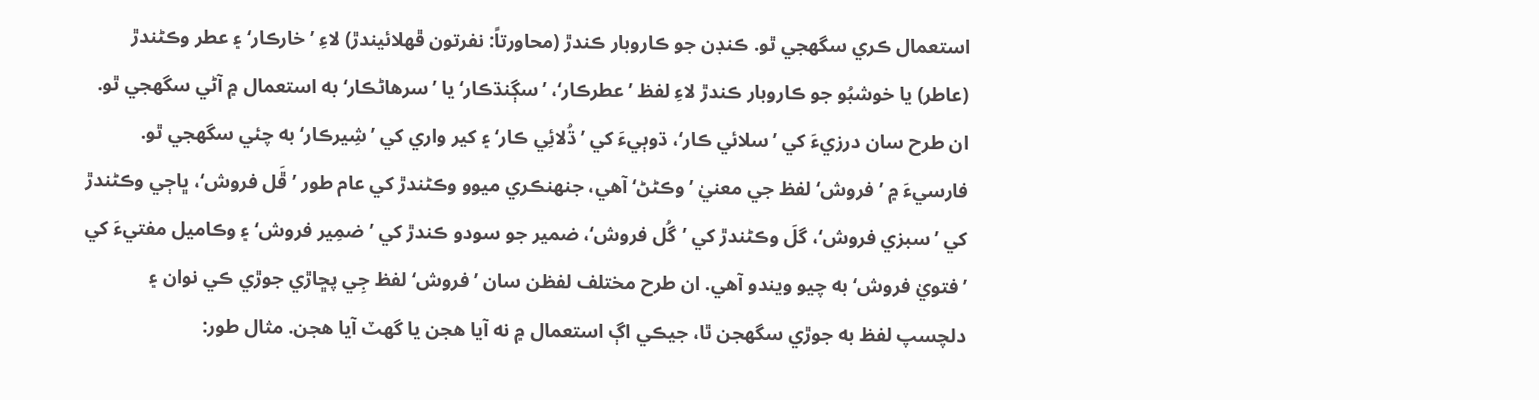استعمال ڪري سگهجي ٿو. ڪنڊن جو ڪاروبار ڪندڙ (محاورتاً: نفرتون ڦھلائيندڙ) لاءِ ’خارڪار‘ ۽ عطر وڪڻندڙ (عاطر) يا خوشبُو جو ڪاروبار ڪندڙ لاءِ لفظ ’عطرڪار‘، ’سڳنڌڪار‘ يا ’سرهاڻڪار‘ به استعمال ۾ آڻي سگهجي ٿو. ان طرح سان درزيءَ کي ’سلائي ڪار‘، ڌوٻيءَ کي ’ڌُلائِي ڪار‘ ۽ کير واري کي ’شِيرڪار‘ به چئي سگهجي ٿو.
فارسيءَ ۾ ’فروش‘ لفظ جي معنيٰ ’وڪڻڻ‘ آهي، جنھنڪري ميوو وڪڻندڙ کي عام طور ’ڦَل فروش‘، ڀاڄي وڪڻندڙ کي ’سبزي فروش‘، گلَ وڪڻندڙ کي ’گُل فروش‘، ضمير جو سودو ڪندڙ کي ’ضمِير فروش‘ ۽ وڪاميل مفتيءَ کي ’فتويٰ فروش‘ به چيو ويندو آهي. ان طرح مختلف لفظن سان ’فروش‘ لفظ جِي پڇاڙي جوڙي ڪي نوان ۽ دلچسپ لفظ به جوڙي سگهجن ٿا، جيڪي اڳ استعمال ۾ نه آيا هجن يا گهٽ آيا هجن. مثال طور: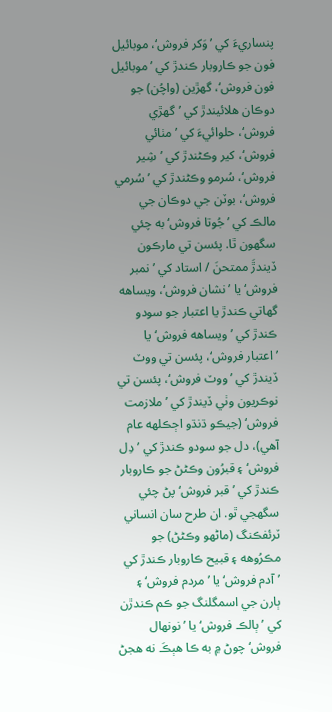پنساريءَ کي ’وَکر فروش‘، موبائيل فون جو ڪاروبار ڪندڙ کي ’موبائيل فون فروش‘، گهڙين (واچُن) جو دوڪان هلائيندڙ کي ’گهڙي فروش‘، حلوائيءَ کي ’مٺائي فروش‘، کير وڪڻندڙ کي ’شِير فروش‘، سُرمو وڪڻندڙ کي ’سُرمي فروش‘، بوٽن جي دوڪان جي مالڪ کي ’جُوتا فروش‘ به چئي سگهون ٿا. پئسن تي مارڪون ڏيندڙَ ممتحنَ / استاد کي ’نمبر فروش‘ يا ’نشان فروش‘، ويساهه گهاتي ڪندڙ يا اعتبار جو سودو ڪندڙ کي ’ويساهه فروش‘ يا ’اعتبار فروش‘، پئسن تي ووٽ ڏيندڙ کي ’ووٽ فروش‘، پئسن تي نوڪريون وٺي ڏيندڙ کي ’ملازمت فروش‘ (جيڪو ڌنڌو اڄڪلھه عام آهي)، دل جو سودو ڪندڙ کي ’دِل فروش‘ ۽ قبرُون وڪڻڻ جو ڪاروبار ڪندڙ کي ’قبر فروش‘ پڻ چئي سگهجي ٿو. ان طرح سان انساني ٽرئفڪنگ (ماڻهو وڪڻڻ) جو مڪرُوهه ۽ قبيح ڪاروبار ڪندڙ کي ’آدم فروش‘ يا ’مردم فروش‘ ۽ ٻارن جي اسمگلنگ جو ڪم ڪندڙن کي ’ٻالڪ فروش‘ يا ’نونھال فروش‘ چوڻ ۾ به ڪا هٻڪَ نه هجڻ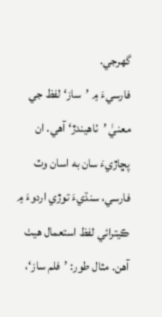گهرجي.
فارسيءَ ۾ ’ساز‘ لفظ جي معنيٰ ’ٺاهيندڙ‘ آهي. ان پڇاڙيءَ سان به اسان وٽ فارسي، سنڌيءَ توڙي اردوءَ ۾ ڪيترائي لفظ استعمال هيٺ آهن. مثال طور: ’فلم ساز‘،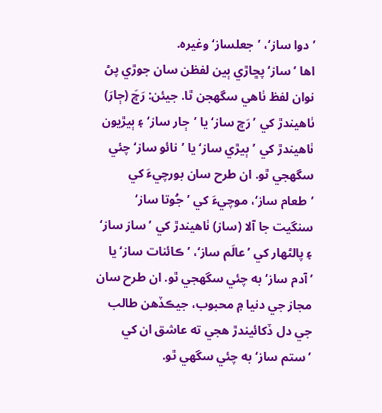’دوا ساز‘، ’جعلساز‘ وغيره.
اها ’ساز‘ پڇاڙي ٻين لفظن سان جوڙي پڻ نوان لفظ ٺاهي سگهجن ٿا. جيئن: رَڇَ (ڄارَ) ٺاهيندڙ کي ’رَڇ ساز‘ يا ’ڄار ساز‘ ۽ ٻيڙيون ٺاهيندڙ کي ’ٻيڙي ساز‘ يا ’نائو ساز‘ چئي سگهجي ٿو. ان طرح سان بورچيءَ کي ’طعام ساز‘، موچيءَ کي ’جُوتا ساز‘ سنگيت جا آلا (ساز) ٺاهيندڙ کي ’ساز ساز‘ ۽ پالڻھار کي ’عالَم ساز‘، ’ڪائنات ساز‘ يا ’آدم ساز‘ به چئي سگهجي ٿو. ان طرح سان مجاز جي دنيا ۾ محبوب، جيڪڏهن طالب جي دل ڏکائيندڙ هجي ته عاشق ان کي ’ستم ساز‘ به چئي سگهي ٿو.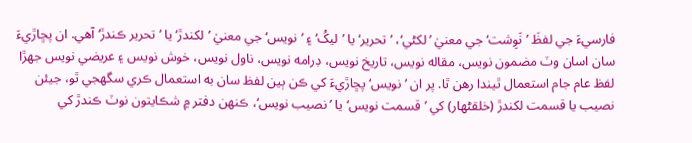فارسيءَ جي لفظَ ’نَوِشت‘ جي معنيٰ ’لکڻي‘، ’تحرير‘ يا ’ليکُ‘ ۽ ’نويس‘ جي معنيٰ ’لکندڙ‘ يا ’تحرير ڪندڙ‘ آهي. ان پڇاڙيءَ سان اسان وٽ مضمون نويس، مقاله نويس، تاريخ نويس، ڊرامه نويس، ناول نويس، خوش نويس ۽ عريضي نويس جھڙا لفظ عام جام استعمال ٿيندا رهن ٿا. پر ان ’نويس‘ پڇاڙيءَ کي ڪن ٻين لفظ سان به استعمال ڪري سگهجي ٿو، جيئن نصيب يا قسمت لکندڙ (خلقڻھار) کي ’قسمت نويس‘ يا ’نصيب نويس‘، ڪنھن دفتر ۾ شڪايتون نوٽ ڪندڙ کي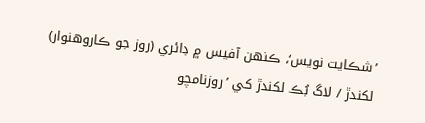’شڪايت نويس‘، ڪنھن آفيس ۾ ڊائري (روز جو ڪاروهنوار) لکندڙ / لاگ بُڪ لکندڙ کي ’روزنامچو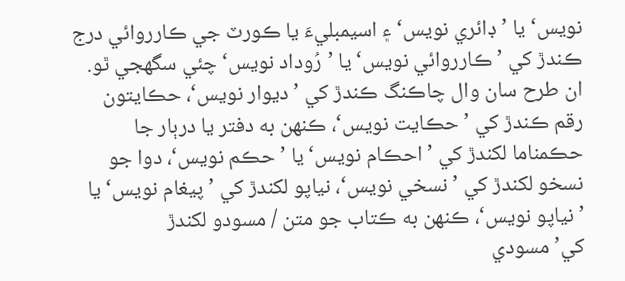نويس‘ يا ’ڊائري نويس‘ ۽ اسيمبليءَ يا ڪورٽ جي ڪارروائي درج ڪندڙ کي ’ڪارروائي نويس‘ يا ’رُوداد نويس‘ چئي سگهجي ٿو. ان طرح سان وال چاڪنگ ڪندڙ کي ’ديوار نويس‘، حڪايتون رقم ڪندڙ کي ’حڪايت نويس‘، ڪنھن به دفتر يا درٻار جا حڪمناما لکندڙ کي ’احڪام نويس‘ يا ’حڪم نويس‘، دوا جو نسخو لکندڙ کي ’نسخي نويس‘، نياپو لکندڙ کي ’پيغام نويس‘ يا ’نياپو نويس‘، ڪنھن به ڪتاب جو متن / مسودو لکندڙ کي’مسودي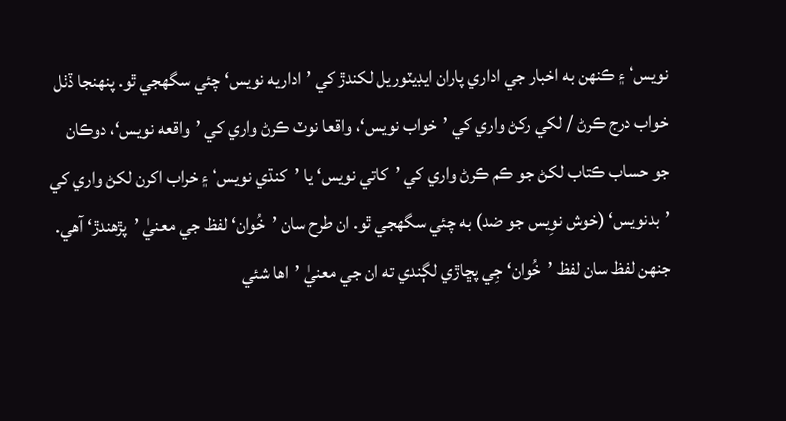نويس‘ ۽ ڪنھن به اخبار جي اداري پاران ايڊيٽوريل لکندڙ کي ’اداريه نويس‘ چئي سگهجي ٿو. پنھنجا ڏٺل خواب درج ڪرڻ / لکي رکڻ واري کي ’خواب نويس‘، واقعا نوٽ ڪرڻ واري کي ’واقعه نويس‘، دوڪان جو حساب ڪتاب لکڻ جو ڪم ڪرڻ واري کي ’کاتي نويس‘ يا ’کنڌي نويس‘ ۽ خراب اکرن لکڻ واري کي ’بدنويس‘ (خوش نوِيس جو ضد) به چئي سگهجي ٿو. ان طرح سان ’خُوان‘ لفظ جي معنيٰ ’پڙهندڙ‘ آهي. جنھن لفظ سان لفظ ’خُوان‘ جِي پڇاڙي لڳندي ته ان جي معنيٰ ’اها شئي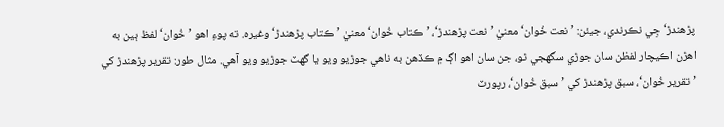پڙهندڙ‘ جِي نڪرندي، جيئن: ’نعت خُوان‘ معنيٰ ’نعت پڙهندڙ‘، ’ڪتاب خُوان‘ معنيٰ ’ڪتاب پڙهندڙ‘ وغيره. ته پوءِ اهو ’خُوان‘ لفظ ٻين به اهڙن اڪيچار لفظن سان جوڙي سگهجي ٿو، جن سان اهو اڳ ۾ ڪڏهن به ناهي جوڙيو ويو يا گهٽ جوڙيو ويو آهي. مثال طور: تقرير پڙهندڙ کي ’تقرير خُوان‘، سبق پڙهندڙ کي ’سبق خُوان‘، رپورٽ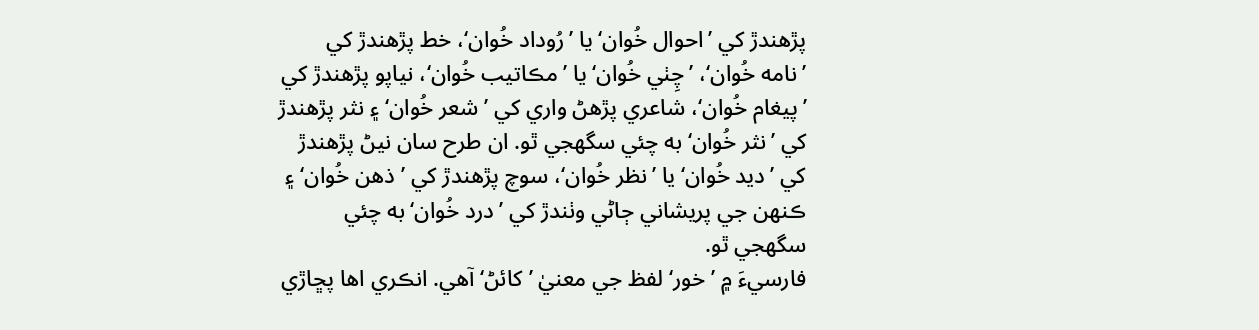پڙهندڙ کي ’احوال خُوان‘ يا ’رُوداد خُوان‘، خط پڙهندڙ کي ’نامه خُوان‘، ’چِٺي خُوان‘ يا ’مڪاتيب خُوان‘، نياپو پڙهندڙ کي ’پيغام خُوان‘، شاعري پڙهڻ واري کي ’شعر خُوان‘ ۽ نثر پڙهندڙ کي ’نثر خُوان‘ به چئي سگهجي ٿو. ان طرح سان نيڻ پڙهندڙ کي ’ديد خُوان‘ يا ’نظر خُوان‘، سوچ پڙهندڙ کي ’ذهن خُوان‘ ۽ ڪنھن جي پريشاني ڄاڻي وٺندڙ کي ’درد خُوان‘ به چئي سگهجي ٿو.
فارسيءَ ۾ ’خور‘ لفظ جي معنيٰ ’کائڻ‘ آهي. انڪري اها پڇاڙي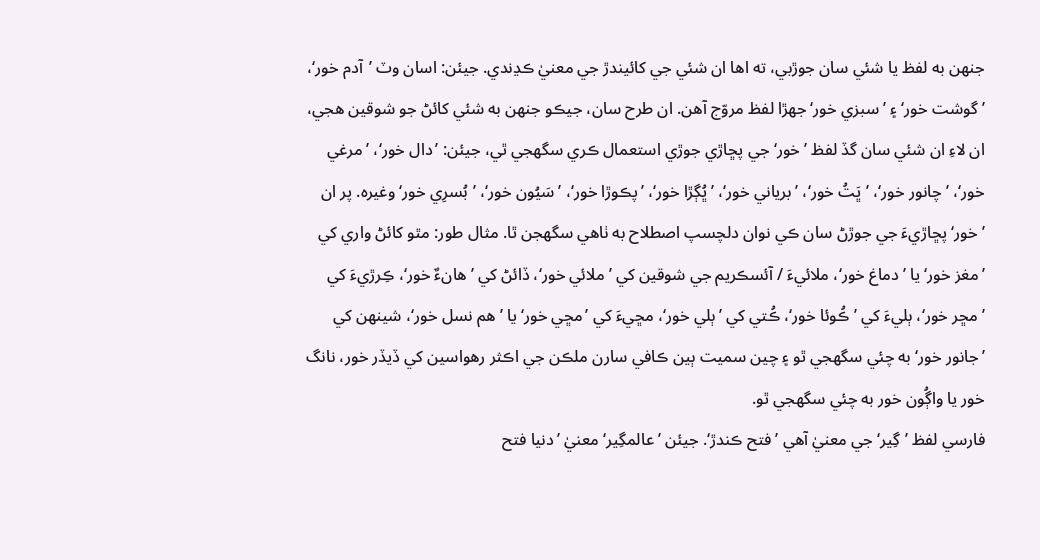جنھن به لفظ يا شئي سان جوڙبي، ته اها ان شئي جي کائيندڙ جي معنيٰ ڪڍندي. جيئن: اسان وٽ ’آدم خور‘، ’گوشت خور‘ ۽ ’سبزي خور‘ جھڙا لفظ مروّج آهن. ان طرح سان، جيڪو جنھن به شئي کائڻ جو شوقين هجي، ان لاءِ ان شئي سان گڏ لفظ ’خور‘ جي پڇاڙي جوڙي استعمال ڪري سگهجي ٿي، جيئن: ’دال خور‘، ’مرغي خور‘، ’چانور خور‘، ’ڀَتُ خور‘، ’برياني خور‘، ’ڀُڳڙا خور‘، ’پڪوڙا خور‘، ’سَيُون خور‘، ’بُسرِي خور‘ وغيره. پر ان ’خور‘ پڇاڙيءَ جي جوڙڻ سان ڪي نوان دلچسپ اصطلاح به ٺاهي سگهجن ٿا. مثال طور: مٿو کائڻ واري کي ’مغز خور‘ يا ’دماغ خور‘، ملائيءَ / آئسڪريم جي شوقين کي ’ملائي خور‘، ڏائڻ کي ’هانءٌ خور‘، ڪِرڙيءَ کي ’مڇر خور‘، ٻليءَ کي ’ڪُوئا خور‘، ڪُتي کي ’ٻلي خور‘، مڇيءَ کي ’مڇي خور‘ يا ’هم نسل خور‘، شينھن کي ’جانور خور‘ به چئي سگهجي ٿو ۽ چين سميت ٻين ڪافي سارن ملڪن جي اڪثر رهواسين کي ڏيڏر خور، نانگ خور يا واڳُون خور به چئي سگهجي ٿو.
فارسي لفظ ’گِير‘ جي معنيٰ آهي ’فتح ڪندڙ‘. جيئن ’عالمگِير‘ معنيٰ ’دنيا فتح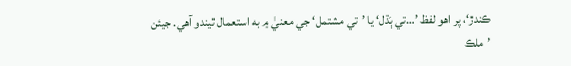ڪندڙ‘، پر اهو لفظ ’…تي ٻَڌل‘ يا ’تي مشتمل‘ جي معنيٰ ۾ به استعمال ٿيندو آهي. جيئن ’ملڪ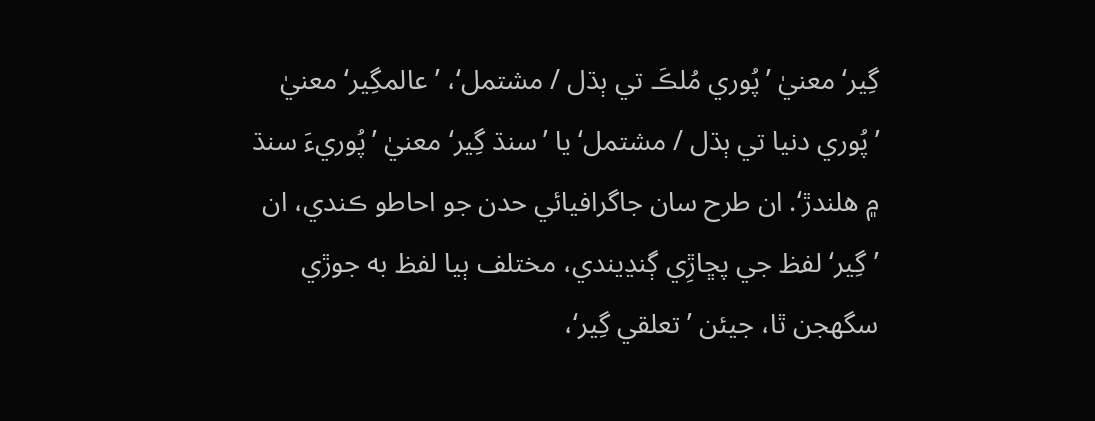گِير‘ معنيٰ ’پُوري مُلڪَ تي ٻڌل / مشتمل‘، ’عالمگِير‘ معنيٰ ’پُوري دنيا تي ٻڌل / مشتمل‘ يا ’سنڌ گِير‘ معنيٰ ’پُوريءَ سنڌ ۾ هلندڙ‘. ان طرح سان جاگرافيائي حدن جو احاطو ڪندي، ان ’گِير‘ لفظ جي پڇاڙِي ڳنڍيندي، مختلف ٻيا لفظ به جوڙي سگهجن ٿا، جيئن ’تعلقي گِير‘،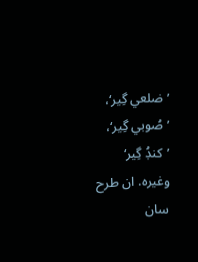’ضلعي گِير‘، ’صُوبي گِير‘، ’کنڊُ گِير‘ وغيره. ان طرح سان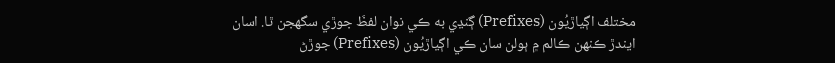مختلف اڳياڙيُون (Prefixes) ڳنڍي به ڪي نوان لفظَ جوڙي سگهجن ٿا. اسان ايندڙ ڪنھن ڪالم ۾ ٻولن سان ڪي اڳياڙيُون (Prefixes) جوڙڻ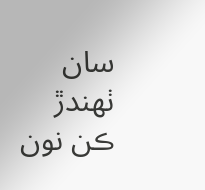سان ٺھندڙ ڪن نون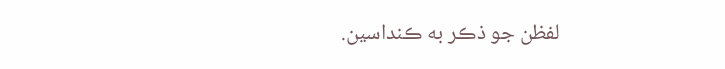لفظن جو ذڪر به ڪنداسين.